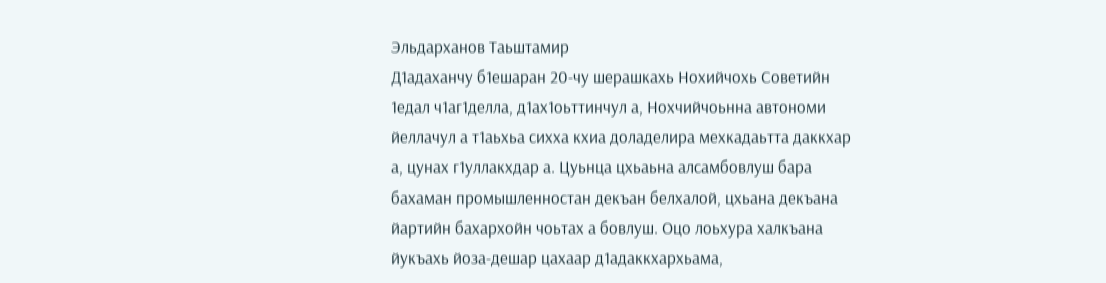Эльдарханов Таьштамир
Д1адаханчу б1ешаран 20-чу шерашкахь Нохийчохь Советийн 1едал ч1аг1делла, д1ах1оьттинчул а, Нохчийчоьнна автономи йеллачул а т1аьхьа сихха кхиа доладелира мехкадаьтта даккхар а, цунах г1уллакхдар а. Цуьнца цхьаьна алсамбовлуш бара бахаман промышленностан декъан белхалой, цхьана декъана йартийн бахархойн чоьтах а бовлуш. Оцо лоьхура халкъана йукъахь йоза-дешар цахаар д1адаккхархьама,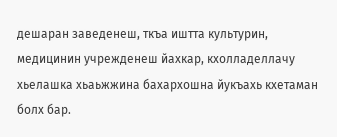дешаран заведенеш, ткъа иштта культурин, медицинин учрежденеш йахкар, кхолладеллачу хьелашка хьаьжжина бахархошна йукъахь кхетаман болх бар.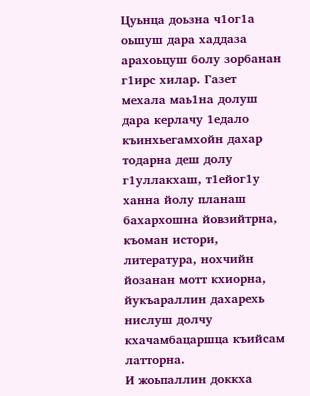Цуьнца доьзна ч1ог1а оьшуш дара хаддаза арахоьцуш болу зорбанан г1ирс хилар. Газет мехала маь1на долуш дара керлачу 1едало къинхьегамхойн дахар тодарна деш долу г1уллакхаш, т1ейог1у ханна йолу планаш бахархошна йовзийтрна, къоман истори, литература, нохчийн йозанан мотт кхиорна, йукъараллин дахарехь нислуш долчу кхачамбацаршца къийсам латторна.
И жоьпаллин доккха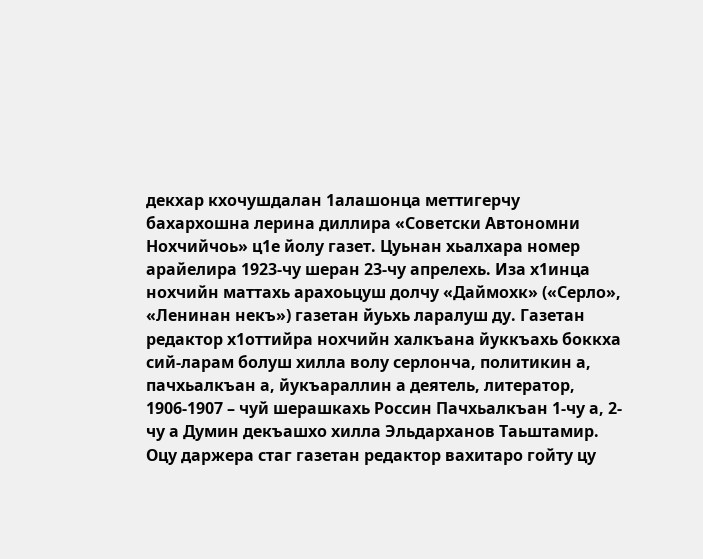декхар кхочушдалан 1алашонца меттигерчу бахархошна лерина диллира «Советски Автономни Нохчийчоь» ц1е йолу газет. Цуьнан хьалхара номер арайелира 1923-чу шеран 23-чу апрелехь. Иза х1инца нохчийн маттахь арахоьцуш долчу «Даймохк» («Серло», «Ленинан некъ») газетан йуьхь ларалуш ду. Газетан редактор х1оттийра нохчийн халкъана йуккъахь боккха сий-ларам болуш хилла волу серлонча, политикин а, пачхьалкъан а, йукъараллин а деятель, литератор, 1906-1907 – чуй шерашкахь Россин Пачхьалкъан 1-чу а, 2-чу а Думин декъашхо хилла Эльдарханов Таьштамир. Оцу даржера стаг газетан редактор вахитаро гойту цу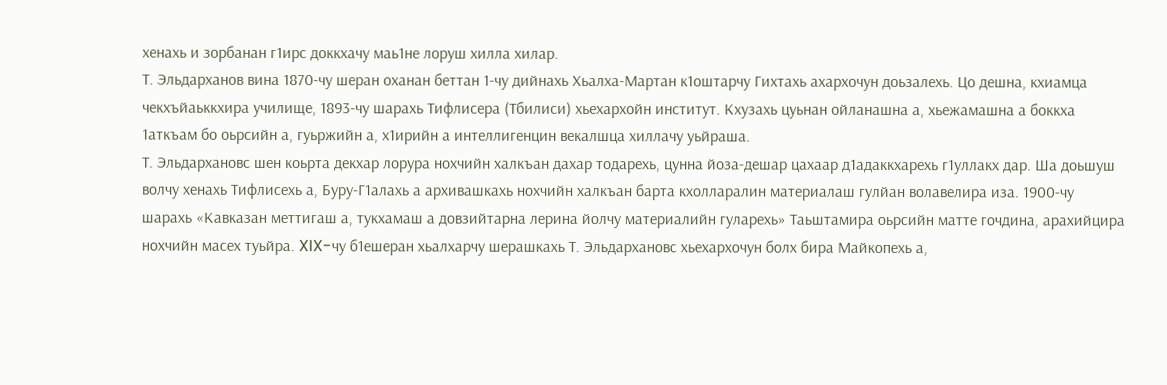хенахь и зорбанан г1ирс доккхачу маь1не лоруш хилла хилар.
Т. Эльдарханов вина 1870-чу шеран оханан беттан 1-чу дийнахь Хьалха-Мартан к1оштарчу Гихтахь ахархочун доьзалехь. Цо дешна, кхиамца чекхъйаьккхира училище, 1893-чу шарахь Тифлисера (Тбилиси) хьехархойн институт. Кхузахь цуьнан ойланашна а, хьежамашна а боккха 1аткъам бо оьрсийн а, гуьржийн а, х1ирийн а интеллигенцин векалшца хиллачу уьйраша.
Т. Эльдархановс шен коьрта декхар лорура нохчийн халкъан дахар тодарехь, цунна йоза-дешар цахаар д1адаккхарехь г1уллакх дар. Ша доьшуш волчу хенахь Тифлисехь а, Буру-Г1алахь а архивашкахь нохчийн халкъан барта кхолларалин материалаш гулйан волавелира иза. 1900-чу шарахь «Кавказан меттигаш а, тукхамаш а довзийтарна лерина йолчу материалийн гуларехь» Таьштамира оьрсийн матте гочдина, арахийцира нохчийн масех туьйра. XIX-чу б1ешеран хьалхарчу шерашкахь Т. Эльдархановс хьехархочун болх бира Майкопехь а,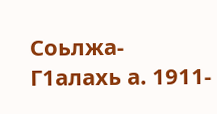Соьлжа-Г1алахь а. 1911-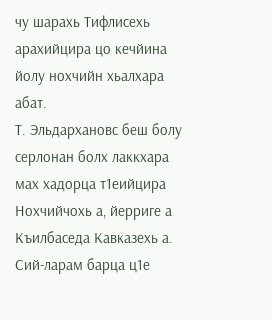чу шарахь Тифлисехь арахийцира цо кечйина йолу нохчийн хьалхара абат.
Т. Эльдархановс беш болу серлонан болх лаккхара мах хадорца т1еийцира Нохчийчохь а, йерриге а Къилбаседа Кавказехь а. Сий-ларам барца ц1е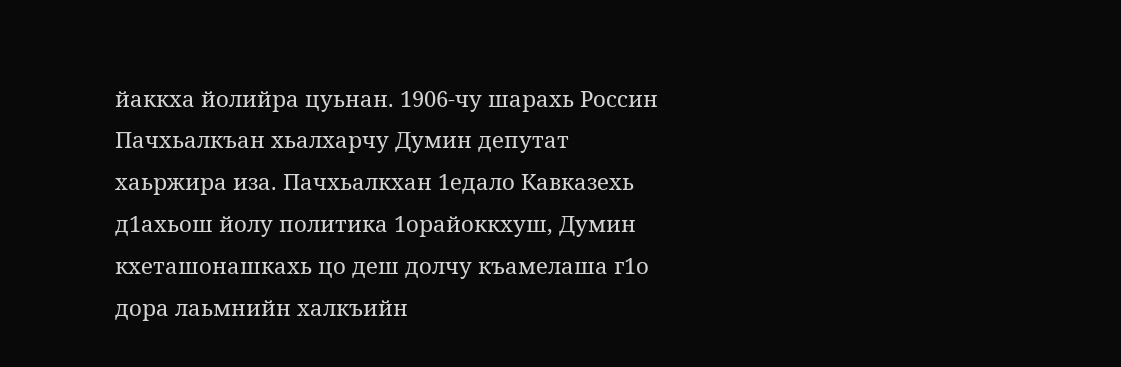йаккха йолийра цуьнан. 1906-чу шарахь Россин Пачхьалкъан хьалхарчу Думин депутат хаьржира иза. Пачхьалкхан 1едало Кавказехь д1ахьош йолу политика 1орайоккхуш, Думин кхеташонашкахь цо деш долчу къамелаша г1о дора лаьмнийн халкъийн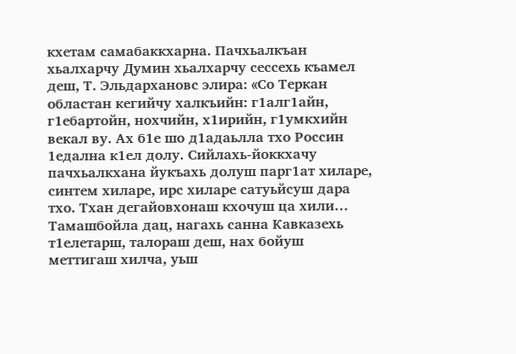кхетам самабаккхарна. Пачхьалкъан хьалхарчу Думин хьалхарчу сессехь къамел деш, Т. Эльдархановс элира: «Со Теркан областан кегийчу халкъийн: г1алг1айн, г1ебартойн, нохчийн, х1ирийн, г1умкхийн векал ву. Ах б1е шо д1адаьлла тхо Россин 1едална к1ел долу. Сийлахь-йоккхачу пачхьалкхана йукъахь долуш парг1ат хиларе, синтем хиларе, ирс хиларе сатуьйсуш дара тхо. Тхан дегайовхонаш кхочуш ца хили… Тамашбойла дац, нагахь санна Кавказехь т1елетарш, талораш деш, нах бойуш меттигаш хилча, уьш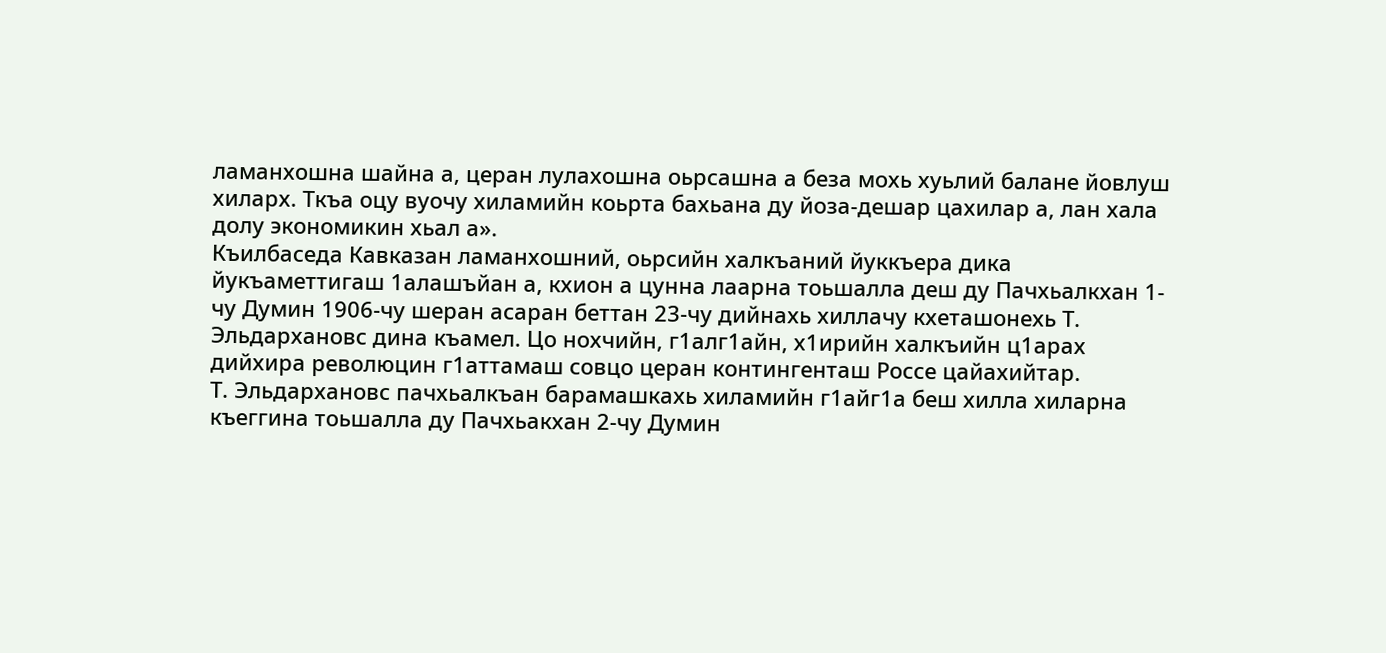ламанхошна шайна а, церан лулахошна оьрсашна а беза мохь хуьлий балане йовлуш хиларх. Ткъа оцу вуочу хиламийн коьрта бахьана ду йоза-дешар цахилар а, лан хала долу экономикин хьал а».
Къилбаседа Кавказан ламанхошний, оьрсийн халкъаний йуккъера дика йукъаметтигаш 1алашъйан а, кхион а цунна лаарна тоьшалла деш ду Пачхьалкхан 1-чу Думин 1906-чу шеран асаран беттан 23-чу дийнахь хиллачу кхеташонехь Т. Эльдархановс дина къамел. Цо нохчийн, г1алг1айн, х1ирийн халкъийн ц1арах дийхира революцин г1аттамаш совцо церан контингенташ Россе цайахийтар.
Т. Эльдархановс пачхьалкъан барамашкахь хиламийн г1айг1а беш хилла хиларна къеггина тоьшалла ду Пачхьакхан 2-чу Думин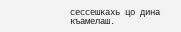сессешкахь цо дина къамелаш.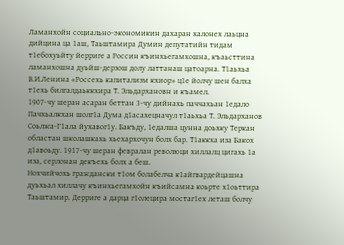Ламанхойн социально-экономикин дахаран халонех лаьцна дийцина ца 1аш, Таьштамира Думин депутатийн тидам т1ебохуьйту йерриге а Россин къинхьегамхошна, къаьсттина ламанхошна дуьйш-дерзош долу латтанаш цатоарна. Т1аьхьа В.И.Ленина «Россехь капитализм кхиор» ц1е йолчу шен балха т1ехь билгалдаьккхира Т. Эльдархановн и къамел.
1907-чу шеран асаран беттан 3-чу дийнахь паччахьан 1едало Пачхьалкхан шолг1а Дума д1асахецначул т1аьхьа Т. Эльдарханов Соьлжа-Г1ала йухавог1у. Бакъду, 1едалша цунна доьхку Теркан областан школашкахь хьехархочун болх бар. Т1аккха иза Бакох д1авоьду. 1917-чу шеран февралан революци хиллалц цигахь 1а иза, серлонан декъехь болх а беш.
Нохчийчохь граждански т1ом болабелча к1айгвардейцашна дуьхьал хиллачу къинхьегамхойн къийсамна коьрте х1оьттира Таьштамир. Дерриге а дарца г1олецира мостаг1ех леташ болчу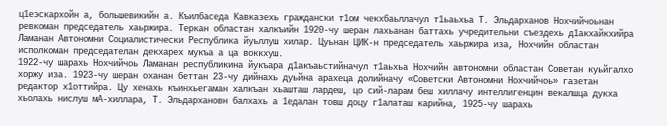ц1еэскархойн а, большевикийн а. Къилбаседа Кавказехь граждански т1ом чекхбаьллачул т1ьаьхьа Т. Эльдарханов Нохчийчоьнан ревкоман председатель хаьржира. Теркан областан халкъийн 1920-чу шеран лахьанан баттахь учредительни съездехь д1акхайкхийра Ламанан Автономни Социалистически Республика йуьллуш хилар. Цуьнан ЦИК-н председатель хаьржира иза, Нохчийн областан исполкоман председателан декхарех мукъа а ца воккхуш.
1922-чу шарахь Нохчийчоь Ламанан республикина йукъара д1акъаьстийначул т1аьхьа Нохчийн автономни областан Советан куьйгалхо хоржу иза. 1923-чу шеран оханан беттан 23-чу дийнахь дуьйна арахеца долийначу «Советски Автономни Нохчийчоь» газетан редактор х1оттийра. Цу хенахь къинхьегаман халкъан хьашташ лардеш, цо сий-ларам беш хиллачу интеллигенцин векалшца дукха хьолахь нислуш мА-хиллара, Т. Эльдархановн балхахь а 1едалан товш доцу г1алаташ карийна, 1925-чу шарахь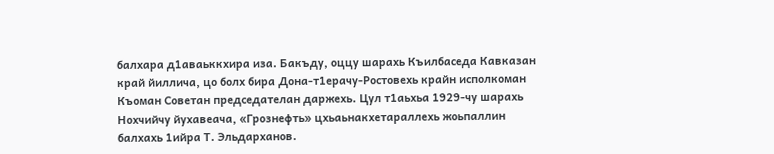балхара д1аваьккхира иза. Бакъду, оццу шарахь Къилбаседа Кавказан край йиллича, цо болх бира Дона-т1ерачу-Ростовехь крайн исполкоман Къоман Советан председателан даржехь. Цул т1аьхьа 1929-чу шарахь Нохчийчу йухавеача, «Грознефть» цхьаьнакхетараллехь жоьпаллин балхахь 1ийра Т. Эльдарханов.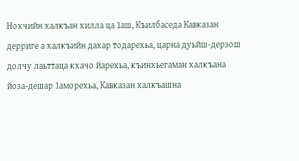Нохчийн халкъан хилла ца 1аш, Къилбаседа Кавказан дерриге а халкъийн дахар тодарехьа, царна дуьйш-дерзош долчу лаьттаца кхачо йарехьа, къинхьегаман халкъана йоза-дешар 1аморехьа, Кавказан халкъашна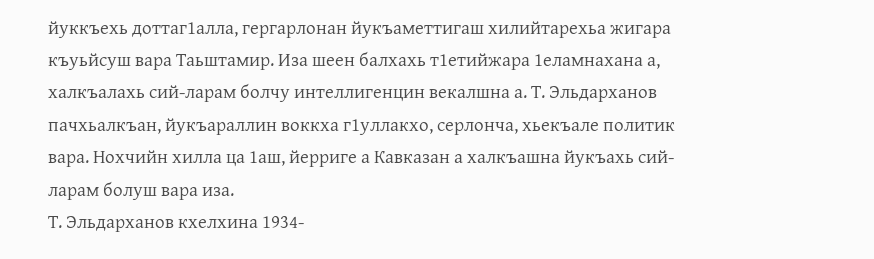йуккъехь доттаг1алла, гергарлонан йукъаметтигаш хилийтарехьа жигара къуьйсуш вара Таьштамир. Иза шеен балхахь т1етийжара 1еламнахана а, халкъалахь сий-ларам болчу интеллигенцин векалшна а. Т. Эльдарханов пачхьалкъан, йукъараллин воккха г1уллакхо, серлонча, хьекъале политик вара. Нохчийн хилла ца 1аш, йерриге а Кавказан а халкъашна йукъахь сий-ларам болуш вара иза.
Т. Эльдарханов кхелхина 1934-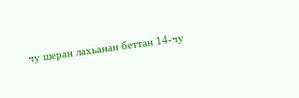чу шеран лахьанан беттан 14-чу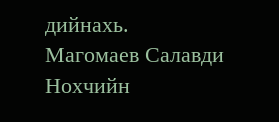дийнахь.
Магомаев Салавди
Нохчийн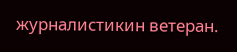журналистикин ветеран.